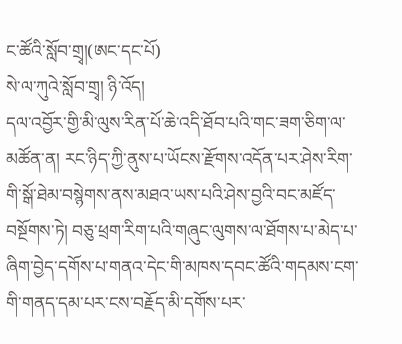ང་ཚོའི་སློབ་གྲྭ།(ཨང་དང་པོ)
སེ་ལ་ཀུའེ་སློབ་གྲྭ། ཉི་འོད།
དལ་འབྱོར་གྱི་མི་ལུས་རིན་པོ་ཆེ་འདི་ཐོབ་པའི་གང་ཟག་ཅིག་ལ་མཚོན་ན། རང་ཉིད་ཀྱི་ནུས་པ་ཡོངས་རྫོགས་འདོན་པར་ཤེས་རིག་གི་སྒོ་ཐེམ་བསྙེགས་ནས་མཐའ་ཡས་པའི་ཤེས་བྱའི་བང་མཛོད་བསྔོགས་ཏེ། བཅུ་ཕྲག་རིག་པའི་གཞུང་ལུགས་ལ་ཐོགས་པ་མེད་པ་ཞིག་བྱེད་དགོས་པ་གནའ་དེང་གི་མཁས་དབང་ཚོའི་གདམས་ངག་གི་གནད་དམ་པར་ངས་བརྗོད་མི་དགོས་པར་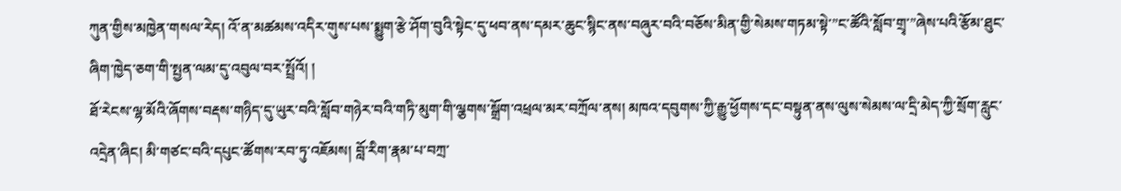ཀུན་གྱིས་མཁྱེན་གསལ་རེད། འོ་ན་མཚམས་འདིར་གུས་པས་སྨྱུག་རྩེ་ཤོག་བུའི་སྟེང་དུ་ཕབ་ནས་དམར་ཆུང་སྙིང་ནས་བཞུར་བའི་བཅོས་མིན་གྱི་སེམས་གཏམ་སྟེ་”ང་ཚོའི་སློབ་གྲྭ་”ཞེས་པའི་རྩོམ་ཐུང་ཞིག་ཁྱེད་ཅག་གི་སྤྱན་ལམ་དུ་འབུལ་བར་སྤྲོའོ། །
ཐོ་རེངས་ལྷ་མོའི་ཞོགས་བརྡས་གཉིད་དུ་ཡུར་བའི་སློབ་གཉེར་བའི་གཏི་མུག་གི་ལྕགས་སྒྲོག་འཕྲལ་མར་བཀྲོལ་ནས། མཁའ་དབུགས་ཀྱི་རྒྱུ་ཕྱོགས་དང་བསྟུན་ནས་ལུས་སེམས་ལ་དྲི་མེད་ཀྱི་སྲོག་རླུང་འདྲེན་ཞིང། མི་གཙང་བའི་དཔུང་ཚོགས་རབ་ཏུ་འཇོམས། བློ་རིག་རྣམ་པ་བཀྲ་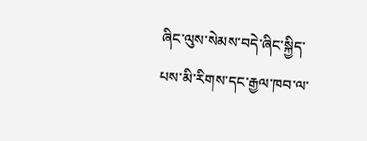ཞིང་ལུས་སེམས་བདེ་ཞིང་སྐྱིད་པས་མི་རིགས་དང་རྒྱལ་ཁབ་ལ་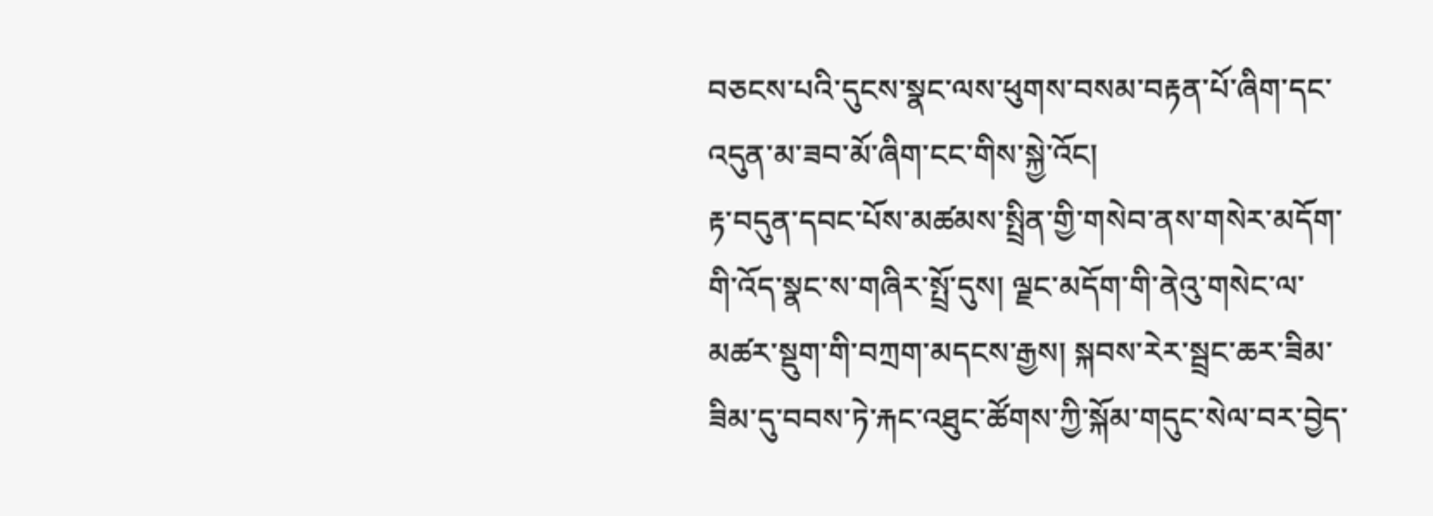བཅངས་པའི་དུངས་སྣང་ལས་ཕུགས་བསམ་བརྟན་པོ་ཞིག་དང་འདུན་མ་ཟབ་མོ་ཞིག་ངང་གིས་སྐྱེ་འོང།
རྟ་བདུན་དབང་པོས་མཚམས་སྤྲིན་གྱི་གསེབ་ནས་གསེར་མདོག་གི་འོད་སྣང་ས་གཞིར་སྤྲོ་དུས། ལྗང་མདོག་གི་ནེའུ་གསེང་ལ་མཚར་སྡུག་གི་བཀྲག་མདངས་རྒྱས། སྐབས་རེར་སྦྲང་ཆར་ཟིམ་ཟིམ་དུ་བབས་ཏེ་རྐང་འཐུང་ཚོགས་ཀྱི་སྐོམ་གདུང་སེལ་བར་བྱེད་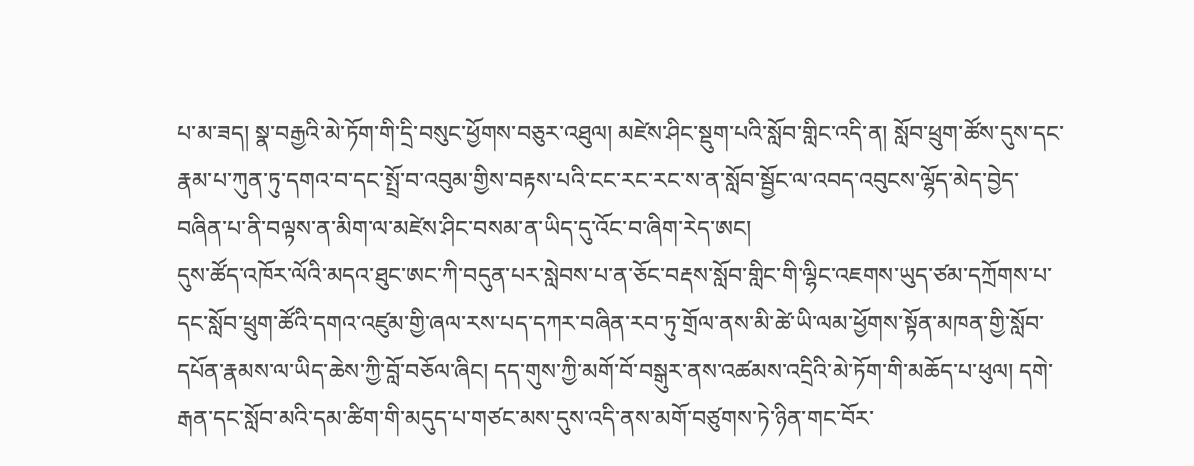པ་མ་ཟད། སྣ་བརྒྱའི་མེ་ཏོག་གི་དྲི་བསུང་ཕྱོགས་བཅུར་འཐུལ། མཛེས་ཤིང་སྡུག་པའི་སློབ་གླིང་འདི་ན། སློབ་ཕྲུག་ཚོས་དུས་དང་རྣམ་པ་ཀུན་ཏུ་དགའ་བ་དང་སྤྲོ་བ་འབུམ་གྱིས་བརྟས་པའི་ངང་རང་རང་ས་ན་སློབ་སྦྱོང་ལ་འབད་འབུངས་ལྷོད་མེད་བྱེད་བཞིན་པ་ནི་བལྟས་ན་མིག་ལ་མཛེས་ཤིང་བསམ་ན་ཡིད་དུ་འོང་བ་ཞིག་རེད་ཨང།
དུས་ཚོད་འཁོར་ལོའི་མདའ་ཐུང་ཨང་ཀི་བདུན་པར་སླེབས་པ་ན་ཅོང་བརྡས་སློབ་གླིང་གི་ལྷིང་འཇགས་ཡུད་ཙམ་དཀྲོགས་པ་དང་སློབ་ཕྲུག་ཚོའི་དགའ་འཛུམ་གྱི་ཞལ་རས་པད་དཀར་བཞིན་རབ་ཏུ་གྲོལ་ནས་མི་ཚེ་ཡི་ལམ་ཕྱོགས་སྟོན་མཁན་གྱི་སློབ་དཔོན་རྣམས་ལ་ཡིད་ཆེས་ཀྱི་བློ་བཅོལ་ཞིང། དད་གུས་ཀྱི་མགོ་བོ་བསྒུར་ནས་འཚམས་འདྲིའི་མེ་ཏོག་གི་མཆོད་པ་ཕུལ། དགེ་རྒན་དང་སློབ་མའི་དམ་ཚིག་གི་མདུད་པ་གཙང་མས་དུས་འདི་ནས་མགོ་བཙུགས་ཏེ་ཉིན་གང་བོར་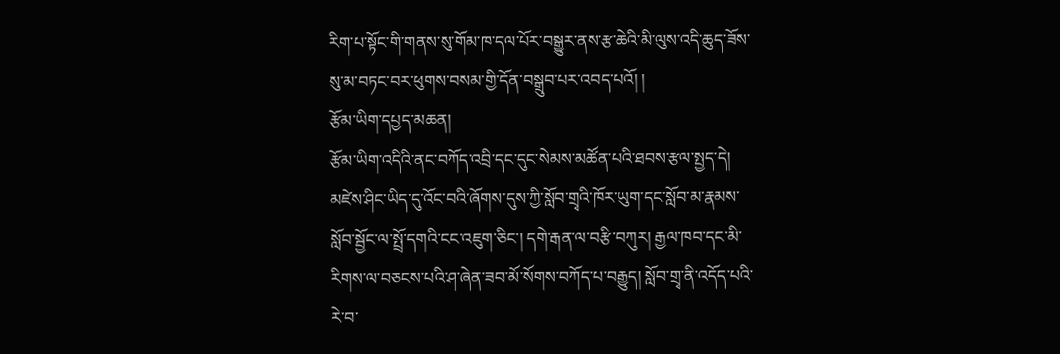རིག་པ་སྟོང་གི་གནས་སུ་གོམ་ཁ་དལ་པོར་བསྒྱུར་ནས་རྩ་ཆེའི་མི་ལུས་འདི་ཆུད་ཟོས་སུ་མ་བཏང་བར་ཕུགས་བསམ་གྱི་དོན་བསྒྲུབ་པར་འབད་པའོ། །
རྩོམ་ཡིག་དཔྱད་མཆན།
རྩོམ་ཡིག་འདིའི་ནང་བཀོད་འབྲི་དང་དུང་སེམས་མཚོན་པའི་ཐབས་རྩལ་སྤྱད་དེ། མཛེས་ཤིང་ཡིད་དུ་འོང་བའི་ཞོགས་དུས་ཀྱི་སློབ་གྲྭའི་ཁོར་ཡུག་དང་སློབ་མ་རྣམས་སློབ་སྦྱོང་ལ་སྤྲོ་དགའི་ངང་འཇུག་ཅིང་། དགེ་རྒན་ལ་བརྩི་བཀུར། རྒྱལ་ཁབ་དང་མི་རིགས་ལ་བཅངས་པའི་ཤ་ཞེན་ཟབ་མོ་སོགས་བཀོད་པ་བརྒྱུད། སློབ་གྲྭ་ནི་འདོད་པའི་རེ་བ་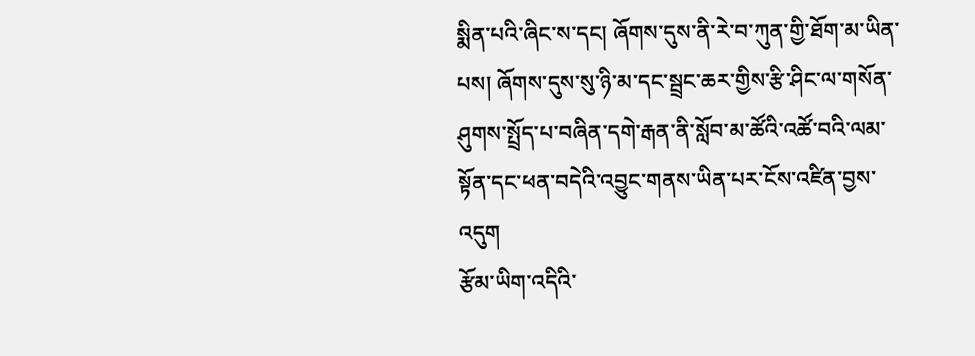སྨིན་པའི་ཞིང་ས་དང། ཞོགས་དུས་ནི་རེ་བ་ཀུན་གྱི་ཐོག་མ་ཡིན་པས། ཞོགས་དུས་སུ་ཉི་མ་དང་སྦྲང་ཆར་གྱིས་རྩི་ཤིང་ལ་གསོན་ཤུགས་སྤྲོད་པ་བཞིན་དགེ་རྒན་ནི་སློབ་མ་ཚོའི་འཚོ་བའི་ལམ་སྟོན་དང་ཕན་བདེའི་འབྱུང་གནས་ཡིན་པར་ངོས་འཛིན་བྱས་འདུག
རྩོམ་ཡིག་འདིའི་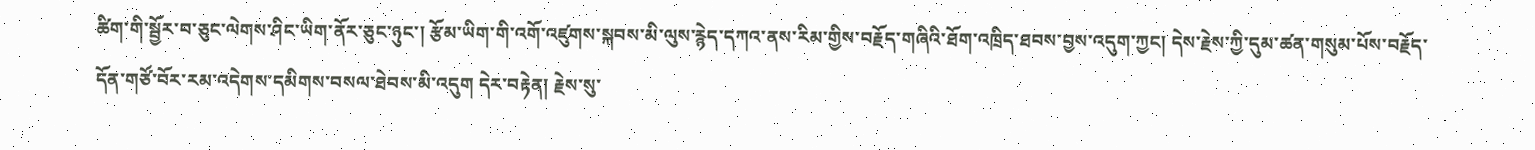ཚིག་གི་སྦྱོར་བ་ཅུང་ལེགས་ཤིང་ཡིག་ནོར་ཅུང་ཉུང་། རྩོམ་ཡིག་གི་འགོ་འཛུགས་སྐབས་མི་ལུས་རྙེད་དཀའ་ནས་རིམ་གྱིས་བརྗོད་གཞིའི་ཐོག་འཁྲིད་ཐབས་བྱས་འདུག་ཀྱང། དེས་རྗེས་ཀྱི་དུམ་ཚན་གསུམ་པོས་བརྗོད་དོན་གཙོ་བོར་རམ་འདེགས་དམིགས་བསལ་ཐེབས་མི་འདུག དེར་བརྟེན། རྗེས་སུ་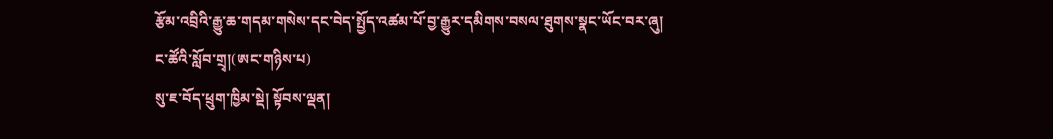རྩོམ་འབྲིའི་རྒྱུ་ཆ་གདམ་གསེས་དང་བེད་སྤྱོད་འཚམ་པོ་བྱ་རྒྱུར་དམིགས་བསལ་ཐུགས་སྣང་ཡོང་བར་ཞུ།
ང་ཚོའི་སློབ་གྲྭ།(ཨང་གཉིས་པ)
སུ་ཇ་བོད་ཕྲུག་ཁྱིམ་སྡེ། སྟོབས་ལྡན།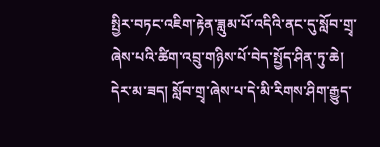སྤྱིར་བཏང་འཇིག་རྟེན་ཟླུམ་པོ་འདིའི་ནང་དུ་སློབ་གྲྭ་ཞེས་པའི་ཚིག་འབྲུ་གཉིས་པོ་བེད་སྤྱོད་ཤིན་ཏུ་ཆེ། དེར་མ་ཟད། སློབ་གྲྭ་ཞེས་པ་དེ་མི་རིགས་ཤིག་རྒྱུད་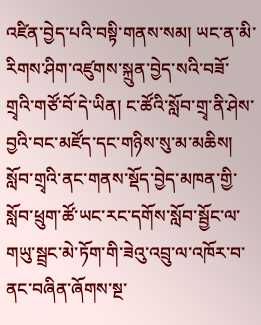འཛིན་བྱེད་པའི་བསྟི་གནས་སམ། ཡང་ན་མི་རིགས་ཤིག་འཛུགས་སྐྲུན་བྱེད་སའི་བཟོ་གྲྭའི་གཙོ་བོ་དེ་ཡིན། ང་ཚོའི་སློབ་གྲྭ་ནི་ཤེས་བྱའི་བང་མཛོད་དང་གཉིས་སུ་མ་མཆིས། སློབ་གྲྭའི་ནང་གནས་སྡོད་བྱེད་མཁན་གྱི་སློབ་ཕྲུག་ཚོ་ཡང་རང་དགོས་སློབ་སྦྱོང་ལ་གཡུ་སྦྲང་མེ་ཏོག་གི་ཟེའུ་འབྲུ་ལ་འཁོར་བ་ནང་བཞིན་ཞོགས་སྔ་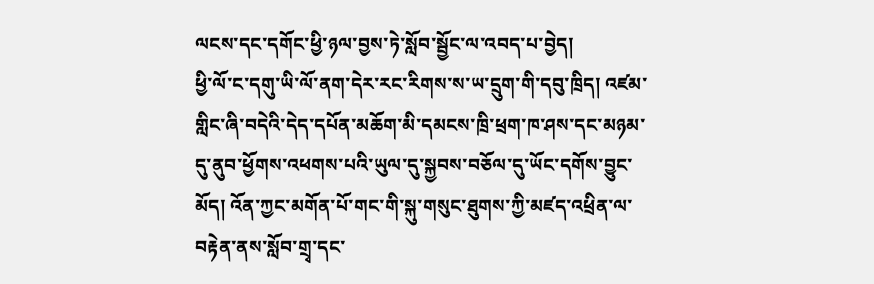ལངས་དང་དགོང་ཕྱི་ཉལ་བྱས་ཏེ་སློབ་སྦྱོང་ལ་འབད་པ་བྱེད།
ཕྱི་ལོ་ང་དགུ་ཡི་ལོ་ནག་དེར་རང་རིགས་ས་ཡ་དྲུག་གི་དབུ་ཁྲིད། འཛམ་གླིང་ཞི་བདེའི་དེད་དཔོན་མཆོག་མི་དམངས་ཁྲི་ཕྲག་ཁ་ཤས་དང་མཉམ་དུ་ནུབ་ཕྱོགས་འཕགས་པའི་ཡུལ་དུ་སྐྱབས་བཅོལ་དུ་ཡོང་དགོས་བྱུང་མོད། འོན་ཀྱང་མགོན་པོ་གང་གི་སྐུ་གསུང་ཐུགས་ཀྱི་མཛད་འཕྲིན་ལ་བརྟེན་ནས་སློབ་གྲྭ་དང་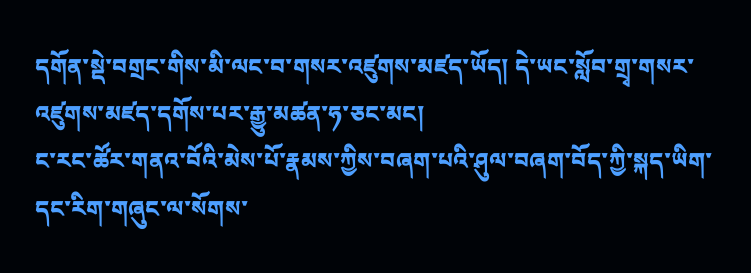དགོན་སྡེ་བགྲང་གིས་མི་ལང་བ་གསར་འཛུགས་མཛད་ཡོད། དེ་ཡང་སློབ་གྲྭ་གསར་འཛུགས་མཛད་དགོས་པར་རྒྱུ་མཚན་ཧ་ཅང་མང།
ང་རང་ཚོར་གནའ་བོའི་མེས་པོ་རྣམས་ཀྱིས་བཞག་པའི་ཤུལ་བཞག་བོད་ཀྱི་སྐད་ཡིག་དང་རིག་གཞུང་ལ་སོགས་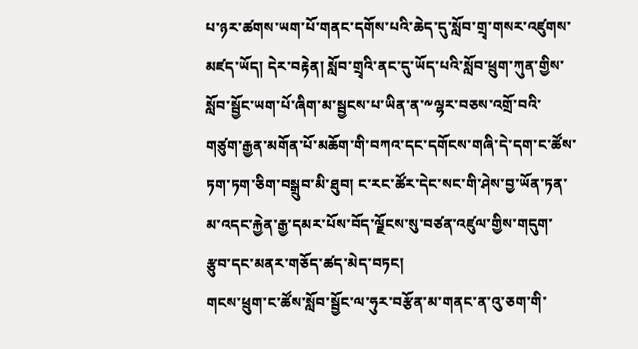པ་ཉར་ཚགས་ཡག་པོ་གནང་དགོས་པའི་ཆེད་དུ་སློབ་གྲྭ་གསར་འཛུགས་མཛད་ཡོད། དེར་བརྟེན། སློབ་གྲྭའི་ནང་དུ་ཡོད་པའི་སློབ་ཕྲུག་ཀུན་གྱིས་སློབ་སྦྱོང་ཡག་པོ་ཞིག་མ་སྦྱངས་པ་ཡིན་ན་༸ལྷར་བཅས་འགྲོ་བའི་གཙུག་རྒྱན་མགོན་པོ་མཆོག་གི་བཀའ་དང་དགོངས་གཞི་དེ་དག་ང་ཚོས་ཏག་ཏག་ཅིག་བསྒྲུབ་མི་ཐུབ། ང་རང་ཚོར་དེང་སང་གི་ཤེས་བྱ་ཡོན་ཏན་མ་འདང་རྐྱེན་རྒྱ་དམར་པོས་བོད་ལྗོངས་སུ་བཙན་འཛུལ་གྱིས་གདུག་རྩུབ་དང་མནར་གཅོད་ཚད་མེད་བཏང།
གངས་ཕྲུག་ང་ཚོས་སློབ་སྦྱོང་ལ་ཧུར་བརྩོན་མ་གནང་ན་འུ་ཅག་གི་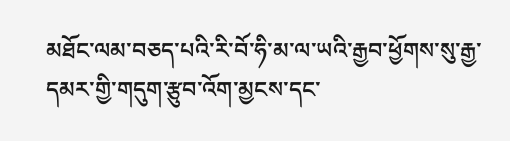མཐོང་ལམ་བཅད་པའི་རི་བོ་ཧི་མ་ལ་ཡའི་རྒྱབ་ཕྱོགས་སུ་རྒྱ་དམར་གྱི་གདུག་རྩུབ་འོག་མྱངས་དང་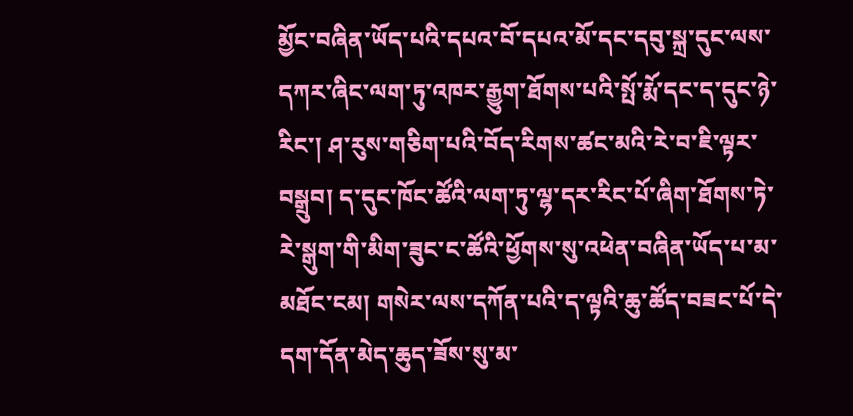མྱོང་བཞིན་ཡོད་པའི་དཔའ་བོ་དཔའ་མོ་དང་དབུ་སྐྲ་དུང་ལས་དཀར་ཞིང་ལག་ཏུ་འཁར་རྒྱུག་ཐོགས་པའི་སྤོ་རྨོ་དང་ད་དུང་ཉེ་རིང་། ཤ་རུས་གཅིག་པའི་བོད་རིགས་ཚང་མའི་རེ་བ་ཇི་ལྟར་བསྒྲུབ། ད་དུང་ཁོང་ཚོའི་ལག་ཏུ་ལྷ་དར་རིང་པོ་ཞིག་ཐོགས་ཏེ་རེ་སྒུག་གི་མིག་ཟུང་ང་ཚོའི་ཕྱོགས་སུ་འཕེན་བཞིན་ཡོད་པ་མ་མཐོང་ངམ། གསེར་ལས་དཀོན་པའི་ད་ལྟའི་ཆུ་ཚོད་བཟང་པོ་དེ་དག་དོན་མེད་ཆུད་ཟོས་སུ་མ་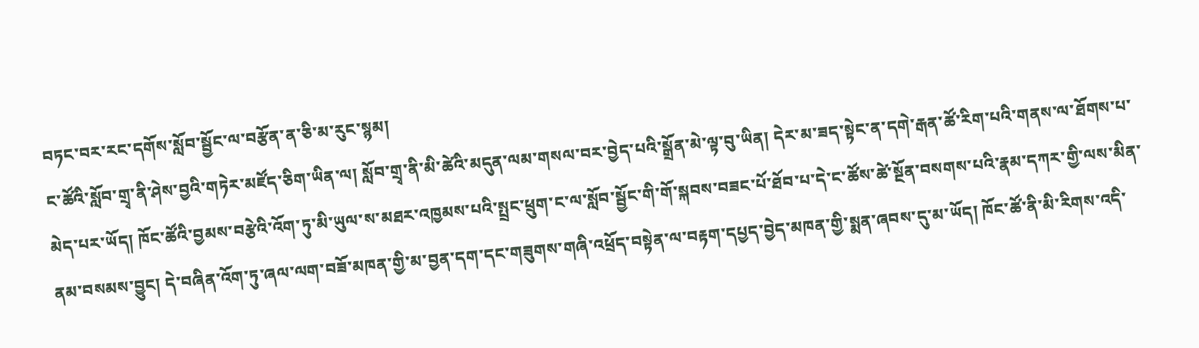བཏང་བར་རང་དགོས་སློབ་སྦྱོང་ལ་བརྩོན་ན་ཅི་མ་རུང་སྙམ།
ང་ཚོའི་སློབ་གྲྭ་ནི་ཤེས་བྱའི་གཏེར་མཛོད་ཅིག་ཡིན་ལ། སློབ་གྲྭ་ནི་མི་ཚེའི་མདུན་ལམ་གསལ་བར་བྱེད་པའི་སྒྲོན་མེ་ལྟ་བུ་ཡིན། དེར་མ་ཟད་སྟེང་ན་དགེ་རྒན་ཚོ་རིག་པའི་གནས་ལ་ཐོགས་པ་མེད་པར་ཡོད། ཁོང་ཚོའི་བྱམས་བརྩེའི་འོག་ཏུ་མི་ཡུལ་ས་མཐར་འཁྱམས་པའི་སྤྲང་ཕྲུག་ང་ལ་སློབ་སྦྱོང་གི་གོ་སྐབས་བཟང་པོ་ཐོབ་པ་དེ་ང་ཚོས་ཚེ་སྔོན་བསགས་པའི་རྣམ་དཀར་གྱི་ལས་མིན་ནམ་བསམས་བྱུང། དེ་བཞིན་འོག་ཏུ་ཞལ་ལག་བཟོ་མཁན་གྱི་མ་བྱན་དག་དང་གཟུགས་གཞི་འཕྲོད་བསྟེན་ལ་བརྟག་དཔྱད་བྱེད་མཁན་གྱི་སྨན་ཞབས་དུ་མ་ཡོད། ཁོང་ཚོ་ནི་མི་རིགས་འདི་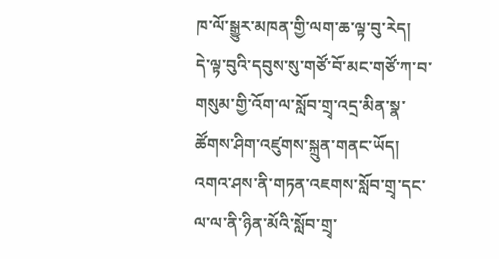ཁ་ལོ་སྒྱུར་མཁན་གྱི་ལག་ཆ་ལྟ་བུ་རེད།
དེ་ལྟ་བུའི་དབུས་སུ་གཙོ་བོ་མང་གཙོ་ཀ་བ་གསུམ་གྱི་འོག་ལ་སློབ་གྲྭ་འདྲ་མིན་སྣ་ཚོགས་ཤིག་འཛུགས་སྐྲུན་གནང་ཡོད། འགའ་ཤས་ནི་གཏན་འཇགས་སློབ་གྲྭ་དང་ལ་ལ་ནི་ཉིན་མོའི་སློབ་གྲྭ་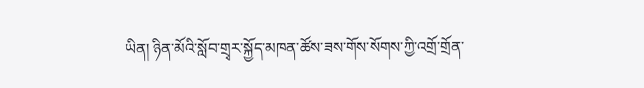ཡིན། ཉིན་མོའི་སློབ་གྲྭར་སྐྱོད་མཁན་ཚོས་ཟས་གོས་སོགས་ཀྱི་འགྲོ་གྲོན་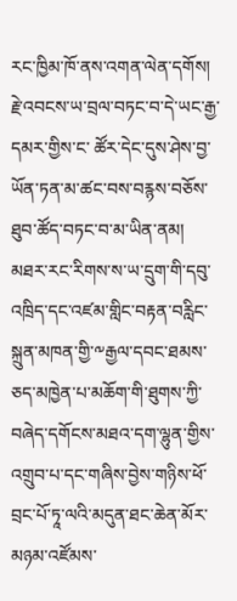རང་ཁྱིམ་ཁོ་ནས་འགན་ལེན་དགོས། རྗེ་འབངས་ཡ་བྲལ་བཏང་བ་དེ་ཡང་རྒྱ་དམར་གྱིས་ང་ ཚོར་དེང་དུས་ཤེས་བྱ་ཡོན་ཏན་མ་ཚང་བས་བརྙས་བཅོས་ཐུབ་ཚོད་བཏང་བ་མ་ཡིན་ནམ།
མཐར་རང་རིགས་ས་ཡ་དྲུག་གི་དབུ་འཁྲིད་དང་འཛམ་གླིང་བརྟན་བརླིང་སྐྲུན་མཁན་གྱི་༸རྒྱལ་དབང་ཐམས་ཅད་མཁྱེན་པ་མཆོག་གི་ཐུགས་ཀྱི་བཞེད་དགོངས་མཐའ་དག་ལྷུན་གྱིས་འགྲུབ་པ་དང་གཞིས་བྱེས་གཉིས་ཕོ་བྲང་པོ་ཏཱ་ལའི་མདུན་ཐང་ཆེན་མོར་མཉམ་འཛོམས་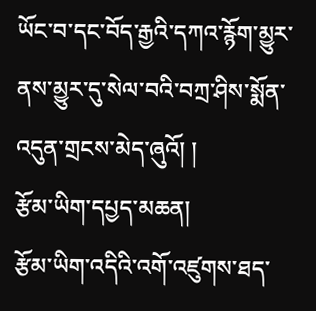ཡོང་བ་དང་བོད་རྒྱའི་དཀའ་རྙོག་མྱུར་ནས་མྱུར་དུ་སེལ་བའི་བཀྲ་ཤིས་སྨོན་འདུན་གྲངས་མེད་ཞུའོ། །
རྩོམ་ཡིག་དཔྱད་མཆན།
རྩོམ་ཡིག་འདིའི་འགོ་འཛུགས་ཐད་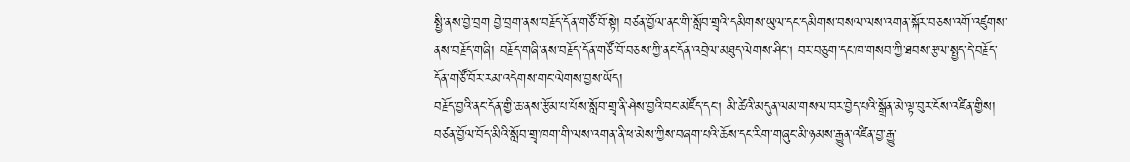སྤྱི་ནས་བྱེ་བྲག བྱེ་བྲག་ནས་བརྗོད་དོན་གཙོ་བོ་སྟེ། བཙན་བྱོལ་ནང་གི་སློབ་གྲྭའི་དམིགས་ཡུལ་དང་དམིགས་བསལ་ལས་འགན་སྐོར་བཅས་འགོ་འཛུགས་ནས་བརྗོད་གཞི། བརྗོད་གཞི་ནས་བརྗོད་དོན་གཙོ་བོ་བཅས་ཀྱི་ནང་དོན་འབྲེལ་མཐུད་ལེགས་ཤིང། བར་བཅུག་དང་ཁ་གསབ་ཀྱི་ཐབས་རྩལ་སྤྱད་དེ་བརྗོད་དོན་གཙོ་བོར་རམ་འདེགས་གང་ལེགས་བྱས་ཡོད།
བརྗོད་བྱའི་ནང་དོན་གྱི་ཆ་ནས་རྩོམ་པ་པོས་སློབ་གྲྭ་ནི་ཤེས་བྱའི་བང་མཛོད་དང། མི་ཚེའི་མདུན་ལམ་གསལ་བར་བྱེད་པའི་སྒྲོན་མེ་ལྟ་བུར་ངོས་འཛིན་གྱིས། བཙན་བྱོལ་བོད་མིའི་སློབ་གྲྭ་ཁག་གི་ལས་འགན་ནི་ཕ་མེས་ཀྱིས་བཞག་པའི་ཆོས་དང་རིག་གཞུང་མི་ཉམས་རྒྱུན་འཛིན་བྱ་རྒྱུ་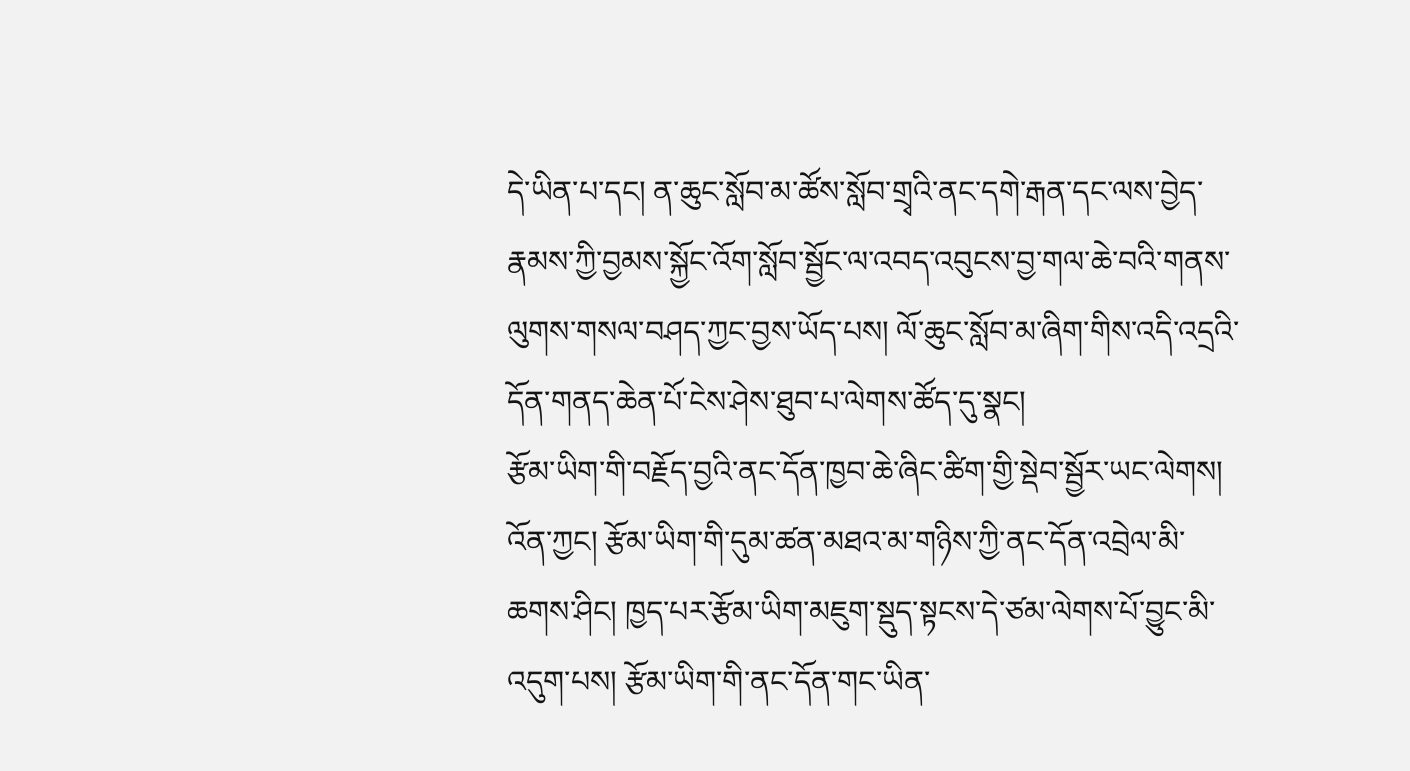དེ་ཡིན་པ་དང། ན་ཆུང་སློབ་མ་ཚོས་སློབ་གྲྭའི་ནང་དགེ་རྒན་དང་ལས་བྱེད་རྣམས་ཀྱི་བྱམས་སྐྱོང་འོག་སློབ་སྦྱོང་ལ་འབད་འབུངས་བྱ་གལ་ཆེ་བའི་གནས་ལུགས་གསལ་བཤད་ཀྱང་བྱས་ཡོད་པས། ལོ་ཆུང་སློབ་མ་ཞིག་གིས་འདི་འདྲའི་དོན་གནད་ཆེན་པོ་ངེས་ཤེས་ཐུབ་པ་ལེགས་ཚོད་དུ་སྣང།
རྩོམ་ཡིག་གི་བརྗོད་བྱའི་ནང་དོན་ཁྱབ་ཆེ་ཞིང་ཚིག་གྱི་སྡེབ་སྦྱོར་ཡང་ལེགས། འོན་ཀྱང། རྩོམ་ཡིག་གི་དུམ་ཚན་མཐའ་མ་གཉིས་ཀྱི་ནང་དོན་འབྲེལ་མི་ཆགས་ཤིང། ཁྱད་པར་རྩོམ་ཡིག་མཇུག་སྡུད་སྟངས་དེ་ཙམ་ལེགས་པོ་བྱུང་མི་འདུག་པས། རྩོམ་ཡིག་གི་ནང་དོན་གང་ཡིན་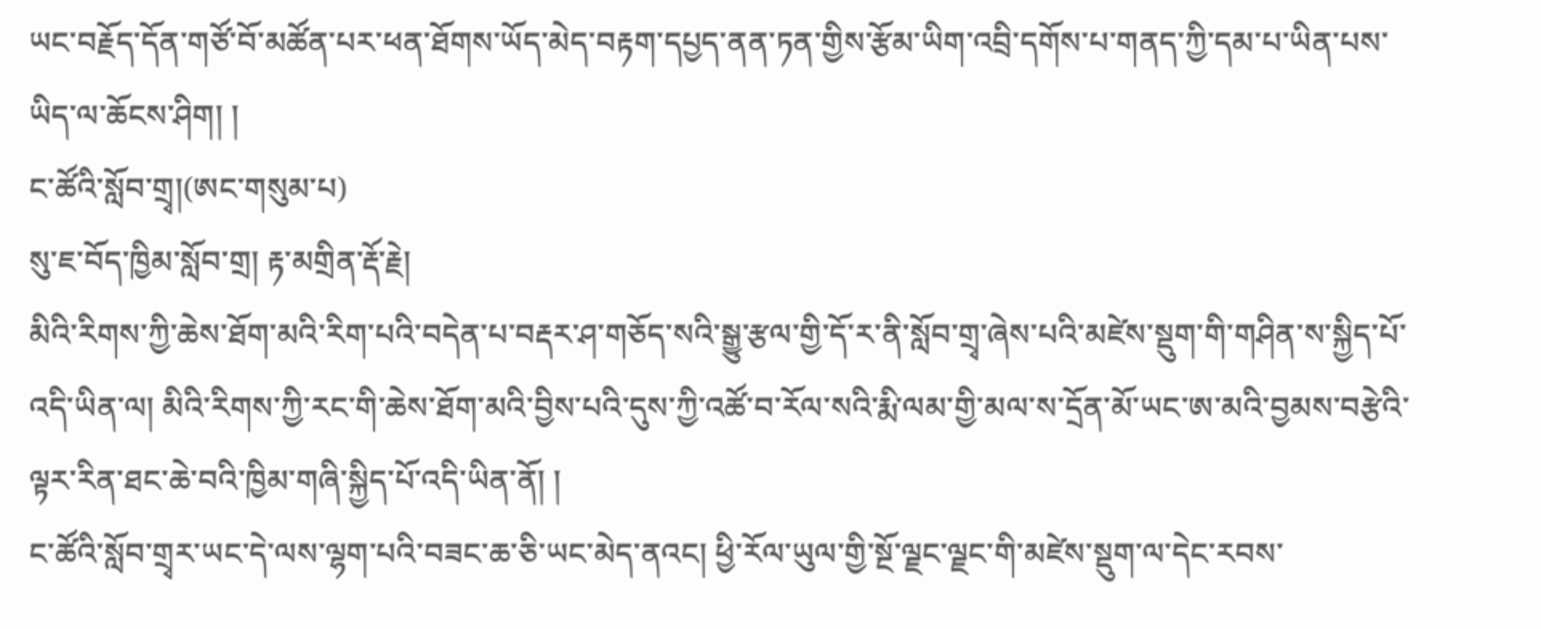ཡང་བརྗོད་དོན་གཙོ་བོ་མཚོན་པར་ཕན་ཐོགས་ཡོད་མེད་བརྟག་དཔྱད་ནན་ཏན་གྱིས་རྩོམ་ཡིག་འབྲི་དགོས་པ་གནད་ཀྱི་དམ་པ་ཡིན་པས་ཡིད་ལ་ཆོངས་ཤིག། །
ང་ཚོའི་སློབ་གྲྭ།(ཨང་གསུམ་པ)
སུ་ཇ་བོད་ཁྱིམ་སློབ་གྲ། རྟ་མགྲིན་རྡོ་རྗེ།
མིའི་རིགས་ཀྱི་ཆེས་ཐོག་མའི་རིག་པའི་བདེན་པ་བརྡར་ཤ་གཅོད་སའི་སྒྱུ་རྩལ་གྱི་དོ་ར་ནི་སློབ་གྲྭ་ཞེས་པའི་མཛེས་སྡུག་གི་གཤིན་ས་སྐྱིད་པོ་འདི་ཡིན་ལ། མིའི་རིགས་ཀྱི་རང་གི་ཆེས་ཐོག་མའི་བྱིས་པའི་དུས་ཀྱི་འཚོ་བ་རོལ་སའི་རྨི་ལམ་གྱི་མལ་ས་དྲོན་མོ་ཡང་ཨ་མའི་བྱམས་བརྩེའི་ལྟར་རིན་ཐང་ཆེ་བའི་ཁྱིམ་གཞི་སྐྱིད་པོ་འདི་ཡིན་ནོ། །
ང་ཚོའི་སློབ་གྲྭར་ཡང་དེ་ལས་ལྷག་པའི་བཟང་ཆ་ཅི་ཡང་མེད་ནའང། ཕྱི་རོལ་ཡུལ་གྱི་སྔོ་ལྗང་ལྗང་གི་མཛེས་སྡུག་ལ་དེང་རབས་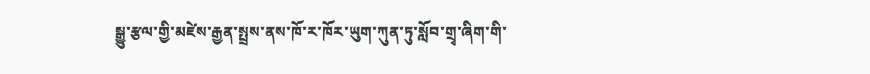སྒྱུ་རྩལ་གྱི་མཛེས་རྒྱན་སྤྲས་ནས་ཁོ་ར་ཁོར་ཡུག་ཀུན་ཏུ་སློབ་གྲྭ་ཞིག་གི་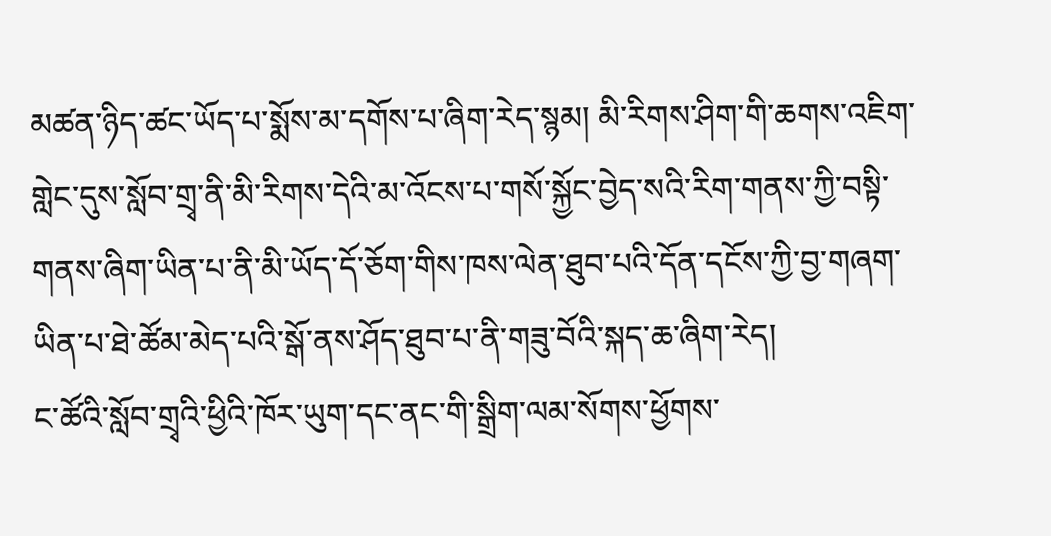མཚན་ཉིད་ཚང་ཡོད་པ་སྨོས་མ་དགོས་པ་ཞིག་རེད་སྙམ། མི་རིགས་ཤིག་གི་ཆགས་འཇིག་གླེང་དུས་སློབ་གྲྭ་ནི་མི་རིགས་དེའི་མ་འོངས་པ་གསོ་སྐྱོང་བྱེད་སའི་རིག་གནས་ཀྱི་བསྟི་གནས་ཞིག་ཡིན་པ་ནི་མི་ཡོད་དོ་ཅོག་གིས་ཁས་ལེན་ཐུབ་པའི་དོན་དངོས་ཀྱི་བྱ་གཞག་ཡིན་པ་ཐེ་ཚོམ་མེད་པའི་སྒོ་ནས་ཤོད་ཐུབ་པ་ནི་གཟུ་བོའི་སྐད་ཆ་ཞིག་རེད།
ང་ཚོའི་སློབ་གྲྭའི་ཕྱིའི་ཁོར་ཡུག་དང་ནང་གི་སྒྲིག་ལམ་སོགས་ཕྱོགས་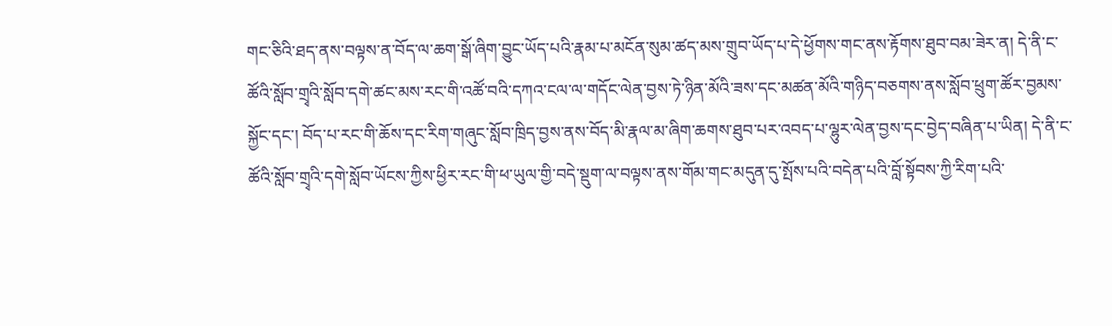གང་ཅིའི་ཐད་ནས་བལྟས་ན་བོད་ལ་ཆག་སྒོ་ཞིག་བྱུང་ཡོད་པའི་རྣམ་པ་མངོན་སུམ་ཚད་མས་གྲུབ་ཡོད་པ་དེ་ཕྱོགས་གང་ནས་རྟོགས་ཐུབ་བམ་ཟེར་ན། དེ་ནི་ང་ཚོའི་སློབ་གྲྭའི་སློབ་དགེ་ཚང་མས་རང་གི་འཚོ་བའི་དཀའ་ངལ་ལ་གདོང་ལེན་བྱས་ཏེ་ཉིན་མོའི་ཟས་དང་མཚན་མོའི་གཉིད་བཅགས་ནས་སློབ་ཕྲུག་ཚོར་བྱམས་སྐྱོང་དང་། བོད་པ་རང་གི་ཆོས་དང་རིག་གཞུང་སློབ་ཁྲིད་བྱས་ནས་བོད་མི་རྣལ་མ་ཞིག་ཆགས་ཐུབ་པར་འབད་པ་ལྷུར་ལེན་བྱས་དང་བྱེད་བཞིན་པ་ཡིན། དེ་ནི་ང་ཚོའི་སློབ་གྲྭའི་དགེ་སློབ་ཡོངས་ཀྱིས་ཕྱིར་རང་གི་ཕ་ཡུལ་གྱི་བདེ་སྡུག་ལ་བལྟས་ནས་གོམ་གང་མདུན་དུ་སྤོས་པའི་བདེན་པའི་བློ་སྟོབས་ཀྱི་རིག་པའི་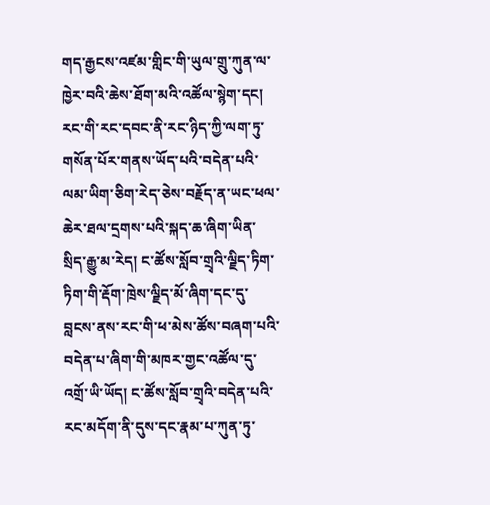གད་རྒྱངས་འཛམ་གླིང་གི་ཡུལ་གྲུ་ཀུན་ལ་ཁྱེར་བའི་ཆེས་ཐོག་མའི་འཚོལ་སྙེག་དང། རང་གི་རང་དབང་ནི་རང་ཉིད་ཀྱི་ལག་ཏུ་གསོན་པོར་གནས་ཡོད་པའི་བདེན་པའི་ལམ་ཡིག་ཅིག་རེད་ཅེས་བརྗོད་ན་ཡང་ཕལ་ཆེར་ཐལ་དྲགས་པའི་སྐད་ཆ་ཞིག་ཡིན་སྲིད་རྒྱུ་མ་རེད། ང་ཚོས་སློབ་གྲྭའི་ལྗིད་ཏིག་ཏིག་གི་རྡོག་ཁྲེས་ལྗིད་མོ་ཞིག་དང་དུ་བླངས་ནས་རང་གི་ཕ་མེས་ཚོས་བཞག་པའི་བདེན་པ་ཞིག་གི་མཁར་གྱང་འཚོལ་དུ་འགྲོ་ཡི་ཡོད། ང་ཚོས་སློབ་གྲྭའི་བདེན་པའི་རང་མདོག་ནི་དུས་དང་རྣམ་པ་ཀུན་ཏུ་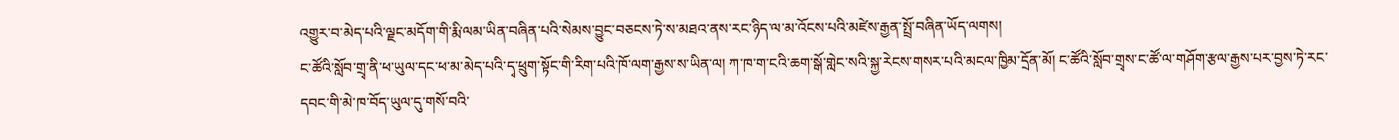འགྱུར་བ་མེད་པའི་ལྗང་མདོག་གི་རྨི་ལམ་ཡིན་བཞིན་པའི་སེམས་བྱུང་བཅངས་ཏེ་ས་མཐའ་ནས་རང་ཉིད་ལ་མ་འོངས་པའི་མཛེས་རྒྱན་སྤྲོ་བཞིན་ཡོད་ལགས།
ང་ཚོའི་སློབ་གྲྭ་ནི་ཕ་ཡུལ་དང་ཕ་མ་མེད་པའི་དྭ་ཕྲུག་སྟོང་གི་རིག་པའི་ཁོ་ལག་རྒྱས་ས་ཡིན་ལ། ཀ་ཁ་ག་ངའི་ཆག་སྒོ་གླེང་སའི་སྐྱ་རེངས་གསར་པའི་མངལ་ཁྱིམ་དྲོན་མོ། ང་ཚོའི་སློབ་གྲྭས་ང་ཚོ་ལ་གཤོག་རྩལ་རྒྱས་པར་བྱས་ཏེ་རང་དབང་གི་མེ་ཁ་བོད་ཡུལ་དུ་གསོ་བའི་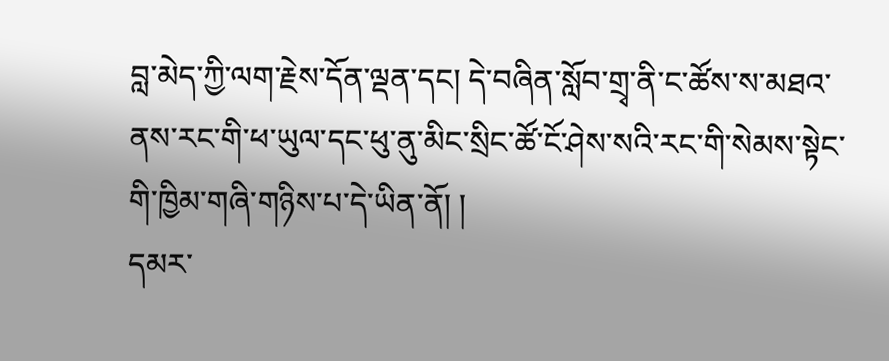བླ་མེད་ཀྱི་ལག་རྗེས་དོན་ལྡན་དང། དེ་བཞིན་སློབ་གྲྭ་ནི་ང་ཚོས་ས་མཐའ་ནས་རང་གི་ཕ་ཡུལ་དང་ཕུ་ནུ་མིང་སྲིང་ཚོ་ངོ་ཤེས་སའི་རང་གི་སེམས་སྟེང་གི་ཁྱིམ་གཞི་གཉིས་པ་དེ་ཡིན་ནོ། །
དམར་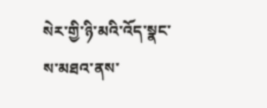སེར་གྱི་ཉི་མའི་འོད་སྣང་ས་མཐའ་ནས་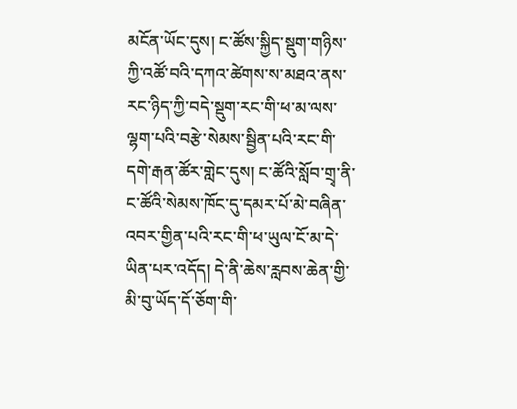མངོན་ཡོང་དུས། ང་ཚོས་སྐྱིད་སྡུག་གཉིས་ཀྱི་འཚོ་བའི་དཀའ་ཚེགས་ས་མཐའ་ནས་རང་ཉིད་ཀྱི་བདེ་སྡུག་རང་གི་ཕ་མ་ལས་ལྷག་པའི་བརྩེ་སེམས་སྦྱིན་པའི་རང་གི་དགེ་རྒན་ཚོར་གླེང་དུས། ང་ཚོའི་སློབ་གྲྭ་ནི་ང་ཚོའི་སེམས་ཁོང་དུ་དམར་པོ་མེ་བཞིན་འབར་གྱིན་པའི་རང་གི་ཕ་ཡུལ་ངོ་མ་དེ་ཡིན་པར་འདོད། དེ་ནི་ཆེས་རླབས་ཆེན་གྱི་མི་བུ་ཡོད་དོ་ཅོག་གི་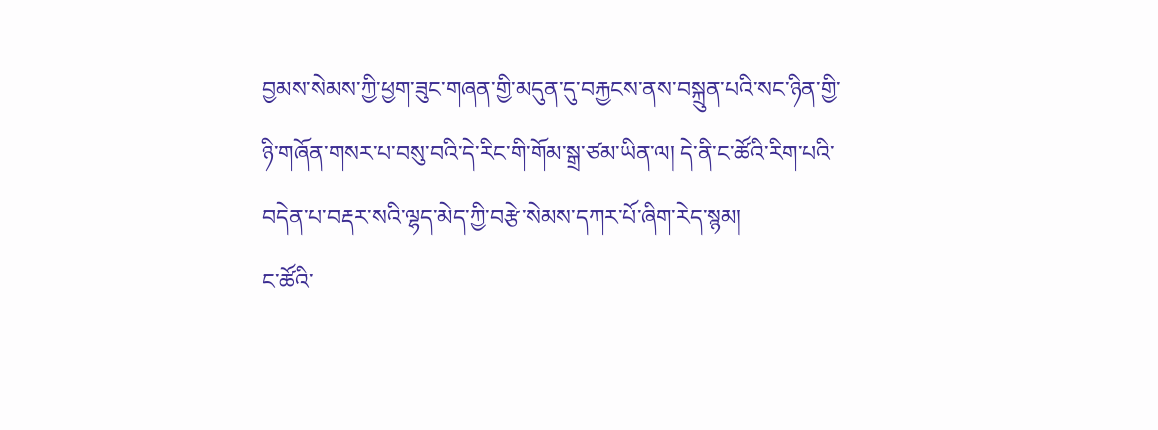བྱམས་སེམས་ཀྱི་ཕྱག་ཟུང་གཞན་གྱི་མདུན་དུ་བརྐྱངས་ནས་བསྐྲུན་པའི་སང་ཉིན་གྱི་ཉི་གཞོན་གསར་པ་བསུ་བའི་དེ་རིང་གི་གོམ་སྒྲ་ཙམ་ཡིན་ལ། དེ་ནི་ང་ཚོའི་རིག་པའི་བདེན་པ་བརྡར་སའི་ལྷད་མེད་ཀྱི་བརྩེ་སེམས་དཀར་པོ་ཞིག་རེད་སྙམ།
ང་ཚོའི་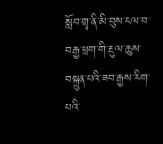སློབ་གྲྭ་ནི་མི་བུས་ངལ་བ་བརྒྱ་ཕྲག་གི་རྔུལ་ཆུས་བསྐྲུན་པའི་ཟབ་རྒྱས་རིག་པའི་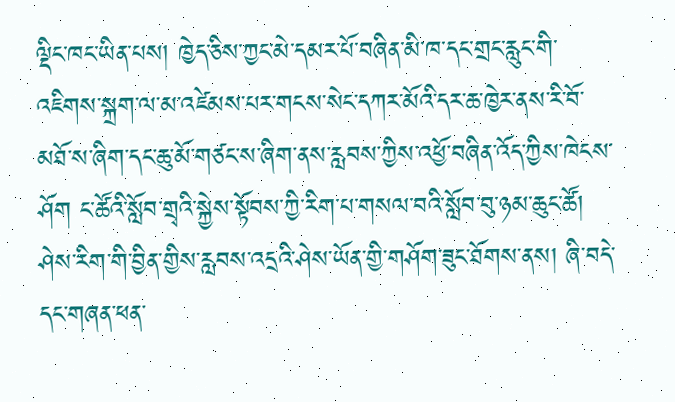ལྡིང་ཁང་ཡིན་པས། ཁྱེད་ཅིས་ཀྱང་མེ་དམར་པོ་བཞིན་མི་ཁ་དང་གྲང་རླུང་གི་འཇིགས་སྐྲག་ལ་མ་འཛེམས་པར་གངས་སེང་དཀར་མོའི་དར་ཆ་ཁྱེར་ནས་རི་བོ་མཐོ་ས་ཞིག་དང་ཆུ་མོ་གཙང་ས་ཞིག་ནས་རླབས་ཀྱིས་འཕྱོ་བཞིན་འོད་ཀྱིས་ཁེངས་ཤོག ང་ཚོའི་སློབ་གྲྭའི་སྐྱེས་སྟོབས་ཀྱི་རིག་པ་གསལ་བའི་སློབ་བུ་ཉམ་ཆུང་ཚོ། ཤེས་རིག་གི་བྱིན་གྱིས་རླབས་འདྲའི་ཤེས་ཡོན་གྱི་གཤོག་ཟུང་ཐོགས་ནས། ཞི་བདེ་དང་གཞན་ཕན་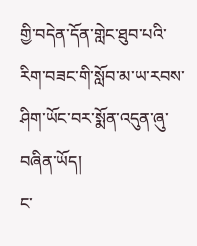གྱི་བདེན་དོན་གླེང་ཐུབ་པའི་རིག་བཟང་གི་སློབ་མ་ཡ་རབས་ཤིག་ཡོང་བར་སྨོན་འདུན་ཞུ་བཞིན་ཡོད།
ང་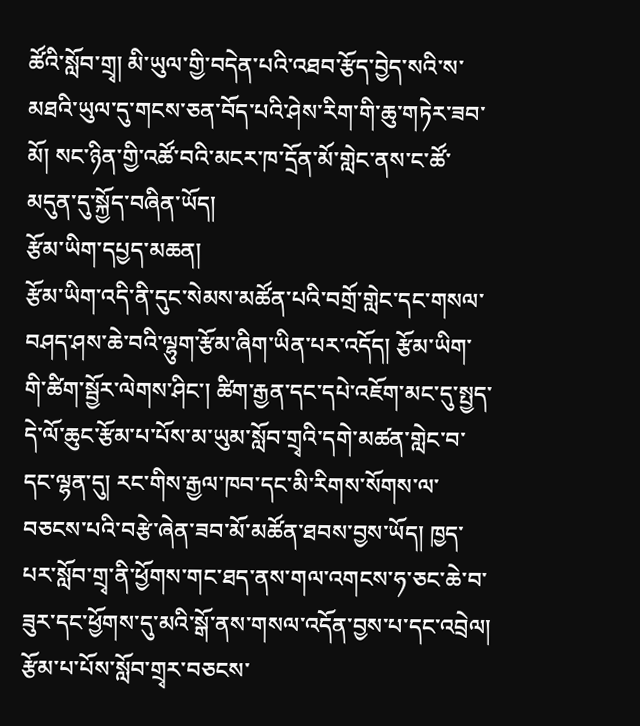ཚོའི་སློབ་གྲྭ། མི་ཡུལ་གྱི་བདེན་པའི་འཐབ་རྩོད་བྱེད་སའི་ས་མཐའི་ཡུལ་དུ་གངས་ཅན་བོད་པའི་ཤེས་རིག་གི་ཆུ་གཏེར་ཟབ་མོ། སང་ཉིན་གྱི་འཚོ་བའི་མངར་ཁ་དྲོན་མོ་གླེང་ནས་ང་ཚོ་མདུན་དུ་སྐྱོད་བཞིན་ཡོད།
རྩོམ་ཡིག་དཔྱད་མཆན།
རྩོམ་ཡིག་འདི་ནི་དུང་སེམས་མཚོན་པའི་བགྲོ་གླེང་དང་གསལ་བཤད་ཤས་ཆེ་བའི་ལྷུག་རྩོམ་ཞིག་ཡིན་པར་འདོད། རྩོམ་ཡིག་གི་ཚིག་སྦྱོར་ལེགས་ཤིང་། ཚིག་རྒྱན་དང་དཔེ་འཇོག་མང་དུ་སྤྱད་དེ་ལོ་ཆུང་རྩོམ་པ་པོས་མ་ཡུམ་སློབ་གྲྭའི་དགེ་མཚན་གླེང་བ་དང་ལྷན་དུ། རང་གིས་རྒྱལ་ཁབ་དང་མི་རིགས་སོགས་ལ་བཅངས་པའི་བརྩེ་ཞེན་ཟབ་མོ་མཚོན་ཐབས་བྱས་ཡོད། ཁྱད་པར་སློབ་གྲྭ་ནི་ཕྱོགས་གང་ཐད་ནས་གལ་འགངས་ཧ་ཅང་ཆེ་བ་ཟུར་དང་ཕྱོགས་དུ་མའི་སྒོ་ནས་གསལ་འདོན་བྱས་པ་དང་འབྲེལ། རྩོམ་པ་པོས་སློབ་གྲྭར་བཅངས་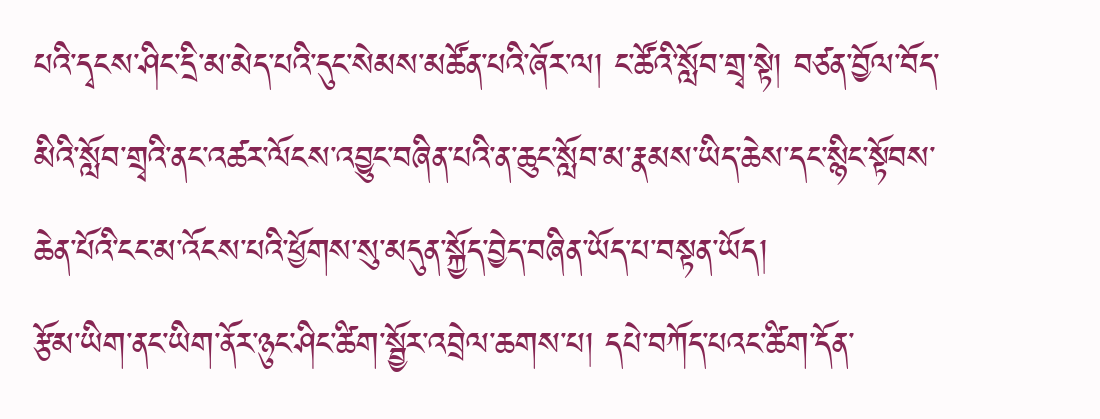པའི་དྭངས་ཤིང་དྲི་མ་མེད་པའི་དུང་སེམས་མཚོན་པའི་ཞོར་ལ། ང་ཚོའི་སློབ་གྲྭ་སྟེ། བཙན་བྱོལ་བོད་མིའི་སློབ་གྲྭའི་ནང་འཚར་ལོངས་འབྱུང་བཞིན་པའི་ན་ཆུང་སློབ་མ་རྣམས་ཡིད་ཆེས་དང་སྙིང་སྟོབས་ཆེན་པོའི་ངང་མ་འོངས་པའི་ཕྱོགས་སུ་མདུན་སྐྱོད་བྱེད་བཞིན་ཡོད་པ་བསྟན་ཡོད།
རྩོམ་ཡིག་ནང་ཡིག་ནོར་ཉུང་ཤིང་ཚིག་སྦྱོར་འབྲེལ་ཆགས་པ། དཔེ་བཀོད་པའང་ཚིག་དོན་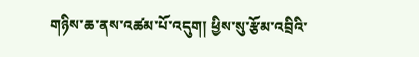གཉིས་ཆ་ནས་འཚམ་པོ་འདུག། ཕྱིས་སུ་རྩོམ་འབྲིའི་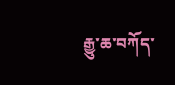རྒྱུ་ཆ་བཀོད་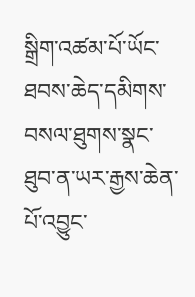སྒྲིག་འཚམ་པོ་ཡོང་ཐབས་ཆེད་དམིགས་བསལ་ཐུགས་སྣང་ཐུབ་ན་ཡར་རྒྱས་ཆེན་པོ་འབྱུང་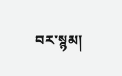བར་སྙམ།